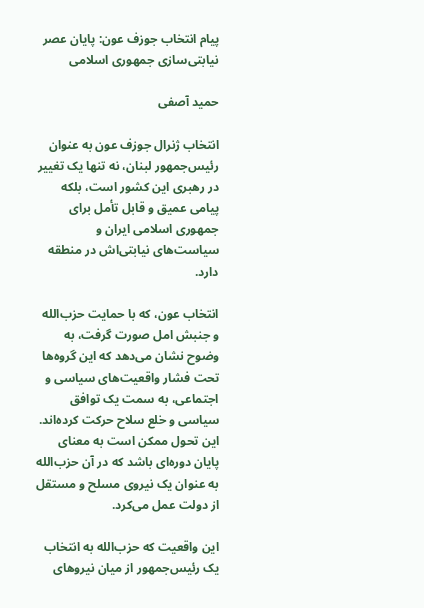پیام انتخاب جوزف عون: پایان عصر نیابتی‌سازی جمهوری اسلامی

حمید آصفی

انتخاب ژنرال جوزف عون به عنوان رئیس‌جمهور لبنان، نه تنها یک تغییر در رهبری این کشور است، بلکه پیامی عمیق و قابل تأمل برای جمهوری اسلامی ایران و سیاست‌های نیابتی‌اش در منطقه دارد.

انتخاب عون، که با حمایت حزب‌الله و جنبش امل صورت گرفت، به وضوح نشان می‌دهد که این گروه‌ها تحت فشار واقعیت‌های سیاسی و اجتماعی، به سمت یک توافق سیاسی و خلع سلاح حرکت کرده‌اند.
این تحول ممکن است به معنای پایان دوره‌ای باشد که در آن حزب‌الله به عنوان یک نیروی مسلح و مستقل از دولت عمل می‌کرد.

این واقعیت که حزب‌الله به انتخاب یک رئیس‌جمهور از میان نیروهای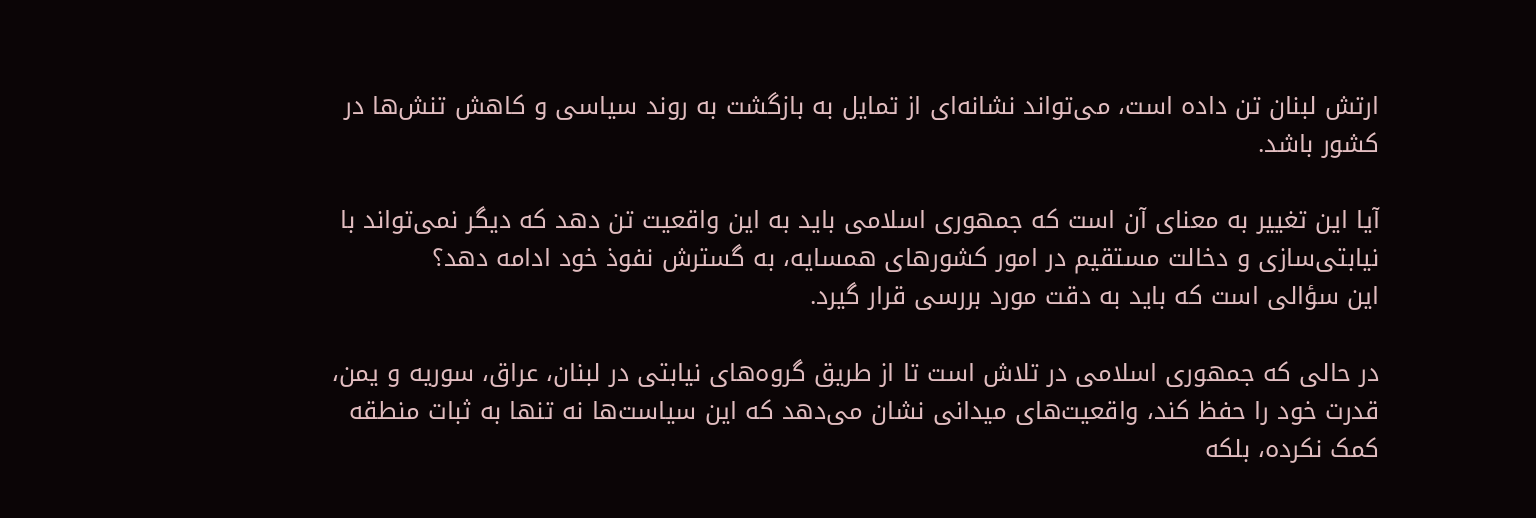ارتش لبنان تن داده است، می‌تواند نشانه‌ای از تمایل به بازگشت به روند سیاسی و کاهش تنش‌ها در کشور باشد.

آیا این تغییر به معنای آن است که جمهوری اسلامی باید به این واقعیت تن دهد که دیگر نمی‌تواند با نیابتی‌سازی و دخالت مستقیم در امور کشورهای همسایه، به گسترش نفوذ خود ادامه دهد؟
این سؤالی است که باید به دقت مورد بررسی قرار گیرد.

در حالی که جمهوری اسلامی در تلاش است تا از طریق گروه‌های نیابتی در لبنان، عراق، سوریه و یمن، قدرت خود را حفظ کند، واقعیت‌های میدانی نشان می‌دهد که این سیاست‌ها نه تنها به ثبات منطقه کمک نکرده، بلکه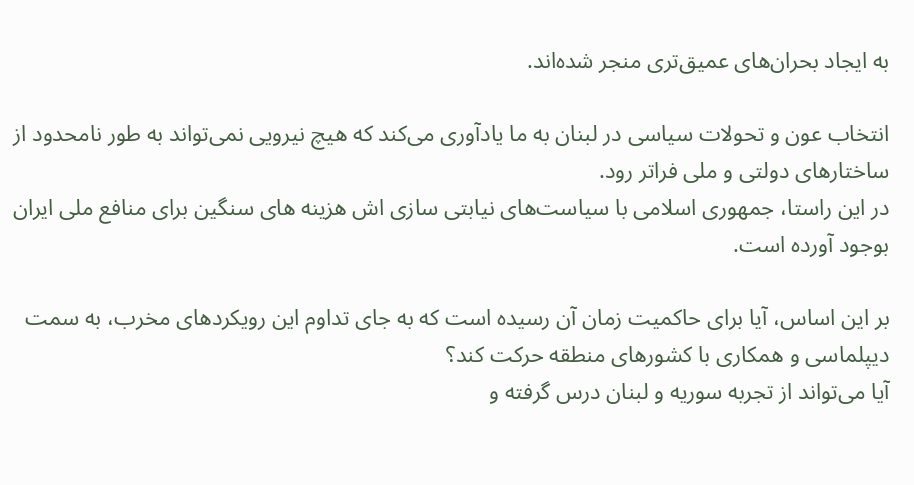به ایجاد بحران‌های عمیق‌تری منجر شده‌اند.

انتخاب عون و تحولات سیاسی در لبنان به ما یادآوری می‌کند که هیچ نیرویی نمی‌تواند به طور نامحدود از ساختارهای دولتی و ملی فراتر رود.
در این راستا، جمهوری اسلامی با سیاست‌های نیابتی‌ سازی اش هزینه‌ های سنگین برای منافع ملی ایران بوجود آورده است.

بر این اساس، آیا برای حاکمیت زمان آن رسیده است که به جای تداوم این رویکردهای مخرب، به سمت دیپلماسی و همکاری با کشورهای منطقه حرکت کند؟
آیا می‌تواند از تجربه سوریه و لبنان درس گرفته و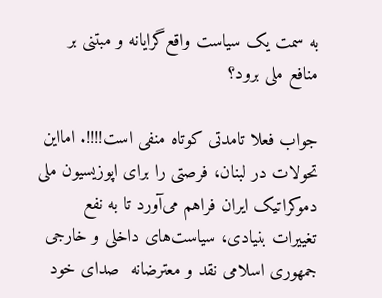به سمت یک سیاست واقع‌گرایانه و مبتنی بر منافع ملی برود؟

جواب فعلا تامدتی کوتاه منفی است!!!!. امااین تحولات در لبنان، فرصتی را برای اپوزیسیون ملی دموکراتیک ایران فراهم می‌آورد تا به نفع تغییرات بنیادی، سیاست‌های داخلی و خارجی جمهوری اسلامی نقد و معترضانه  صدای خود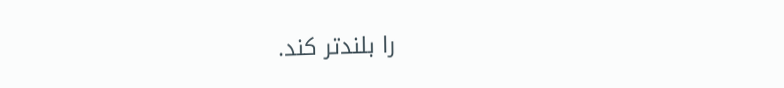را بلندتر کند.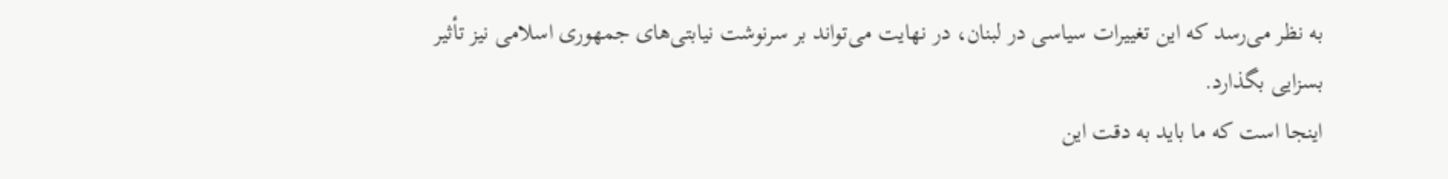به نظر می‌رسد که این تغییرات سیاسی در لبنان، در نهایت می‌تواند بر سرنوشت نیابتی‌های جمهوری اسلامی نیز تأثیر بسزایی بگذارد.
اینجا است که ما باید به دقت این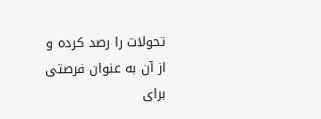تحولات را رصد کرده و از آن به عنوان فرصتی برای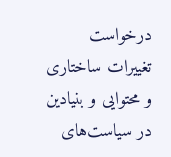درخواست تغییرات ساختاری و محتوایی و بنیادین در سیاست‌های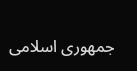جمهوری اسلامی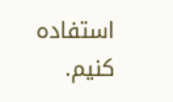استفاده کنیم.